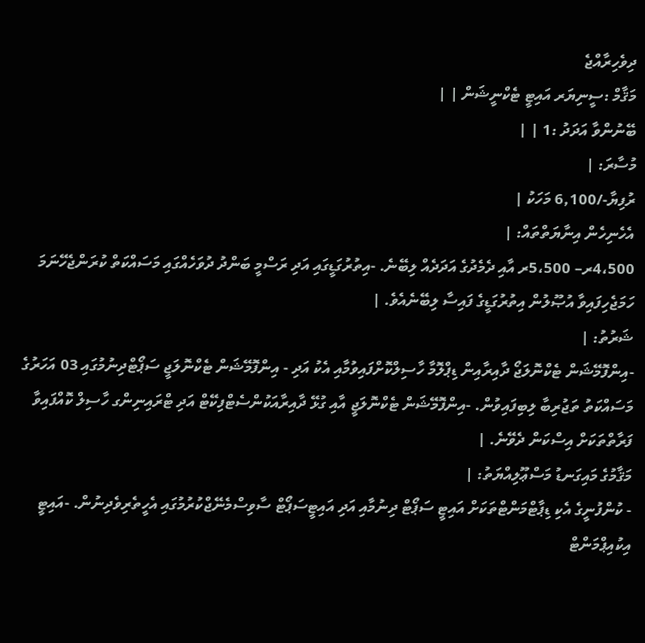ދިވެހިރާއްޖެ
މަޤާމް :ސީނިޔަރ އައިޓީ ޓެކްނީޝަން | |
ބޭނުންވާ އަދަދު :1 | |
މުސާރަ: |
ރުފިޔާ-/6,100 މަހަކު |
އެހެނިހެން އިނާޔަތްތައް: |
4،500ރ– 5،500ރ އާއި ދެމެދުގެ އަދަދެއް ލިބޭނެ. -އިތުރުގަޑީގައި އަދި ރަސްމީ ބަންދު ދުވަހެއްގައި މަސައްކަތް ކުރަންޖެހޭނަމަ ހަމަޖެހިފައިވާ އުޞޫލުން އިތުރުގަޑީގެ ފައިސާ ލިބޭނެއެވެ. |
ޝަރުތު: |
-އިންފޮމޭޝަން ޓެކްނޮލަޖޯ ދާއިރާއިން ޑިޕްލޮމާ ހާސިލްކޮށްފައިވުމާއި އެކު އަދި - އިންފޮމޭޝަން ޓެކްނޮލަޖީ ސަޕޯޓްދިނުމުގައި 03 އަހަރުގެ މަސައްކަތު ތަޖުރިބާ ލިބިފައިވުން. -އިންފޮމޭޝަން ޓެކްނޮލަޖީ އާއި ގުޅޭ ދާއިރާއަކުންސެޓްފިކޭޓް އަދި ޓްރައިނިންގ ހާސިލް ކޮއްފައިވާ ފަރާތްތަކަށް އިސްކަން ދެވޭނެ. |
މަޤާމުގެ މައިގަނޑު މަސްޢޫލިއްޔަތު: |
- ކުންފުނީގެ އެކި ޑިޕާޓްމަންޓްތަކަށް އައިޓީ ސަޕޯޓް ދިނުމާއި އަދި އައިޓީސަޕޯޓް ސާވިސްމެނޭޖްކުރުމުގައި އެހީތެރިވެދިނުން. -އައިޓީ އިކުއިޕްމަންޓް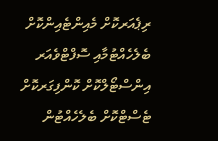ރިޕެއަރކޮށް މެއިންޓެއިންކޮށް ބެލެހެއްޓުމާއި ސޮފްޓްވެއަރ އިންސްޓޯލްކޮށް ކޮންފިގަރކޮށް ޓެސްޓްކޮށް ބެލެހެއްޓުން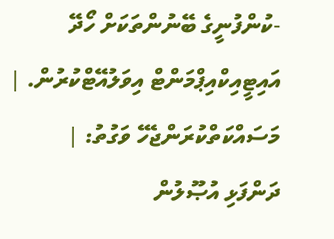-ކުންފުނީގެ ބޭނުންތަކަށް ހޯދޭ އައިޓީއިކްއިޕްމަންޓް އިވަލުއޭޓްކުރުން. |
މަސައްކަތްކުރަންޖެހޭ ވަގުތު: |
ދަންފަޅި އުޞޫލުން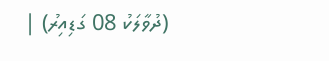(ދުވާލަކު 08 ގަޑިއިރު) |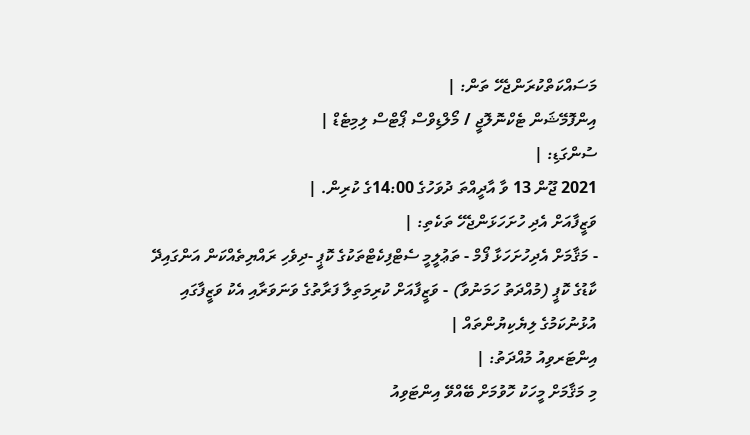މަސައްކަތްކުރަންޖެހޭ ތަން: |
އިންފޮމޭޝަން ޓެކްނޮލޮޖީ / މޯލްޑިވްސް ޕޯޓްސް ލިމިޓެޑް |
ސުންގަޑި: |
2021 ޖޫން 13 ވާ އާދީއްތަ ދުވަހުގެ 14:00ގެ ކުރިން. |
ވަޒީފާއަށް އެދި ހުށަހަޅަންޖެހޭ ތަކެތި: |
- މަޤާމަށް އެދިހުށަހަޅާ ފޯމް - ތަޢުލީމީ ސެޓްފިކެޓްތަކުގެ ކޮޕީ -ދިވެހި ރައްޔިތެއްކަން އަންގައިދޭ ކާޑުގެ ކޮޕީ (މުއްދަތު ހަމަނުވާ) - ވަޒީފާއަށް ކުރިމަތިލާ ފަރާތުގެ ވަނަވަރާއި އެކު ވަޒީފާގައި އުޅުނުކަމުގެ ލިޔެކިޔުންތައް |
އިންޓަރވިއު މުއްދަތު: |
މި މަޤާމަށް މީހަކު ހޮވުމަށް ބޭއްވޭ އިންޓަވިއު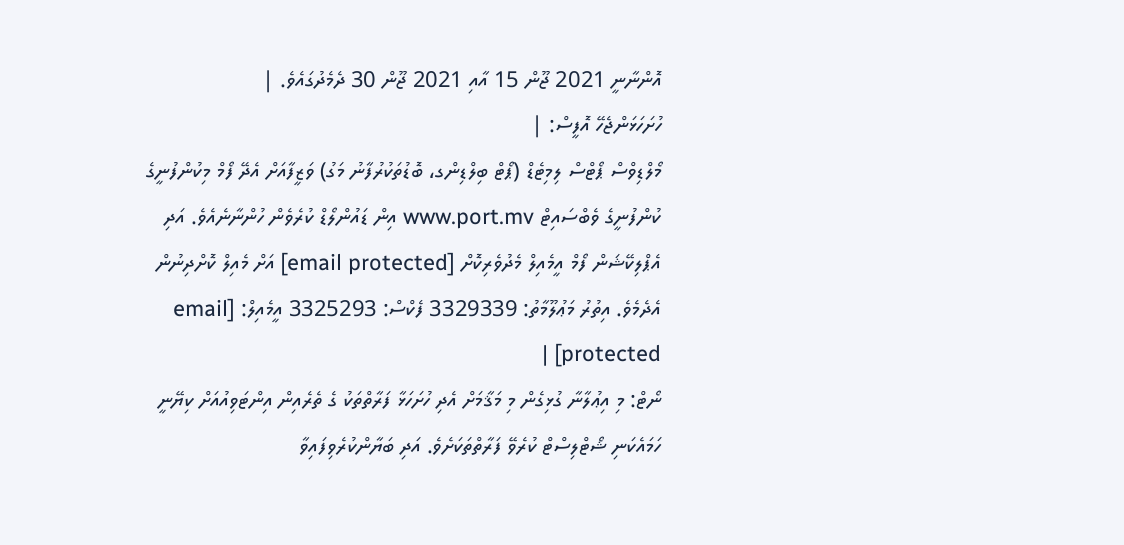އޮންނާނީ 2021 ޖޫން 15 އާއި 2021 ޖޫން 30 ދެމެދުގައެވެ. |
ހުށަހަޅަންޖެހޭ އޮފީސް: |
މޯލްޑިވްސް ޕޯޓްސް ލިމިޓެޑް (ޕޯޓް ބިލްޑިންގ، ބޮޑުތަކުރުފާނު މަގު) ވަޒީފާއަށް އެދޭ ފޯމް މިކުންފުނީގެ ކުންފުނީގެ ވެބްސައިޓް www.port.mv އިން ޑައުންލޯޑް ކުރެވެން ހުންނާނެއެވެ. އަދި އެޕްލިކޭޝަން ފޯމް އީމެއިލް މެދުވެރިކޮށް [email protected] އަށް މެއިލް ކޮށްދިނުން އެދެމެވެ. އިތުރު މަޢުލޫމާތު: 3329339 ފެކްސް: 3325293 އީމެއިލް: [email protected] |
ނޯޓް: މި އިޢުލާނާ ގުޅިގެން މި މަޤާމަށް އެދި ހުށަހަޅާ ފަރާތްތަކު ގެ ތެރެއިން އިންޓަވިއުއަށް ކިޔޭނީ ހަމައެކަނި ޝޯޓްލިސްޓް ކުރެވޭ ފަރާތްތަކަށެވެ. އަދި ބަޔާންކުރެވިފައިވާ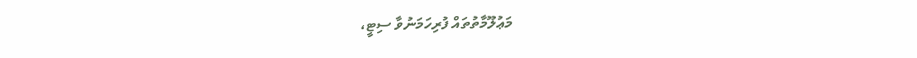މަޢުލޫމާތުތައް ފުރިހަމަނުވާ ސިޓީ،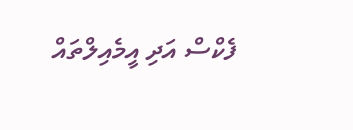ފެކްސް އަދި އީމެއިލްތައް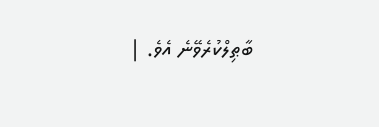ބާޠިލްކުރެވޭނެ އެވެ. |